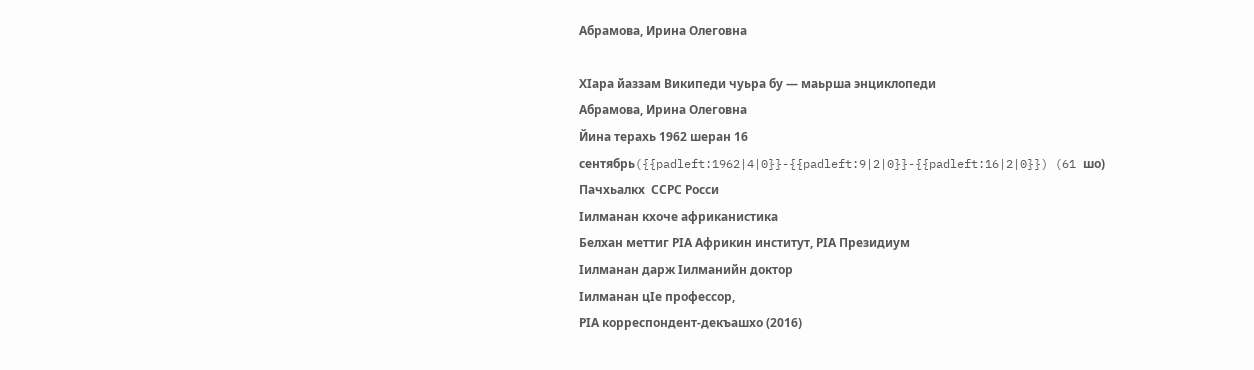Абрамова, Ирина Олеговна

ХӀара йаззам Википеди чуьра бу — маьрша энциклопеди
Абрамова, Ирина Олеговна
Йина терахь 1962 шеран 16 сентябрь({{padleft:1962|4|0}}-{{padleft:9|2|0}}-{{padleft:16|2|0}}) (61 шо)
Пачхьалкх  ССРС Росси
Ӏилманан кхоче африканистика
Белхан меттиг РӀА Африкин институт, РӀА Президиум
Ӏилманан дарж Ӏилманийн доктор
Ӏилманан цӀе профессор,
РӀА корреспондент-декъашхо (2016)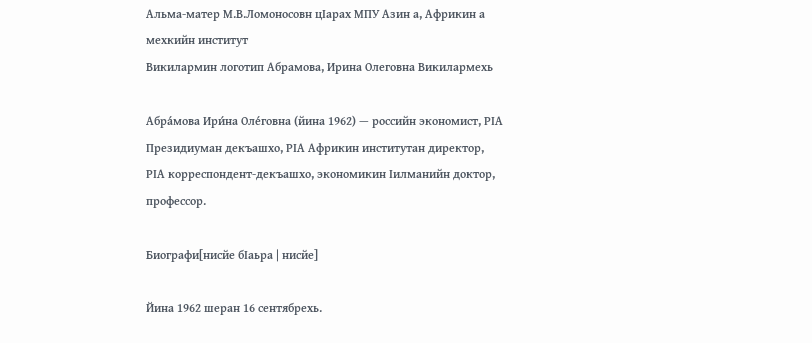Альма-матер М.В.Ломоносовн цӀарах МПУ Азин а, Африкин а мехкийн институт
Викилармин логотип Абрамова, Ирина Олеговна Викилармехь

Абра́мова Ири́на Оле́говна (йина 1962) — российн экономист, РӀА Президиуман декъашхо, РӀА Африкин институтан директор, РӀА корреспондент-декъашхо, экономикин Ӏилманийн доктор, профессор.

Биографи[нисйе бӀаьра | нисйе]

Йина 1962 шеран 16 сентябрехь.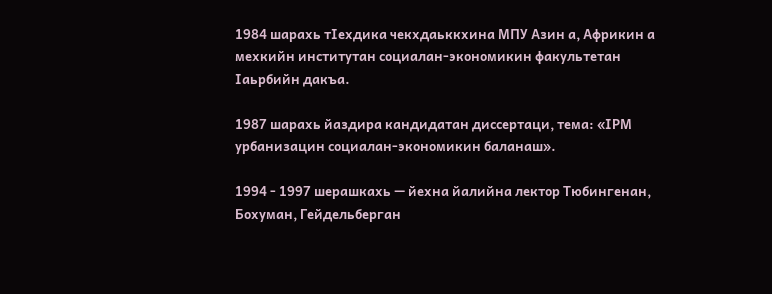1984 шарахь тӀехдика чекхдаьккхина МПУ Азин а, Африкин а мехкийн институтан социалан-экономикин факультетан Ӏаьрбийн дакъа.

1987 шарахь йаздира кандидатан диссертаци, тема: «ӀРМ урбанизацин социалан-экономикин баланаш».

1994 - 1997 шерашкахь — йехна йалийна лектор Тюбингенан, Бохуман, Гейдельберган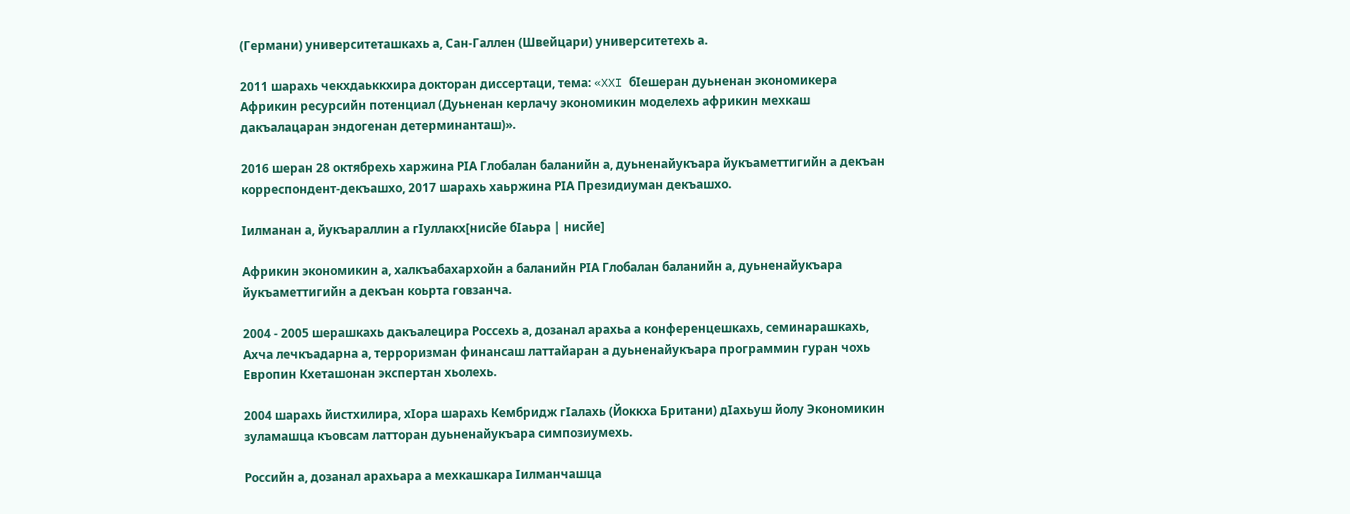(Германи) университеташкахь а, Сан-Галлен (Швейцари) университетехь а.

2011 шарахь чекхдаьккхира докторан диссертаци, тема: «XXI бӀешеран дуьненан экономикера Африкин ресурсийн потенциал (Дуьненан керлачу экономикин моделехь африкин мехкаш дакъалацаран эндогенан детерминанташ)».

2016 шеран 28 октябрехь харжина РӀА Глобалан баланийн а, дуьненайукъара йукъаметтигийн а декъан корреспондент-декъашхо, 2017 шарахь хаьржина РӀА Президиуман декъашхо.

Ӏилманан а, йукъараллин а гӀуллакх[нисйе бӀаьра | нисйе]

Африкин экономикин а, халкъабахархойн а баланийн РӀА Глобалан баланийн а, дуьненайукъара йукъаметтигийн а декъан коьрта говзанча.

2004 - 2005 шерашкахь дакъалецира Россехь а, дозанал арахьа а конференцешкахь, семинарашкахь, Ахча лечкъадарна а, терроризман финансаш латтайаран а дуьненайукъара программин гуран чохь Европин Кхеташонан экспертан хьолехь.

2004 шарахь йистхилира, хӀора шарахь Кембридж гӀалахь (Йоккха Британи) дӀахьуш йолу Экономикин зуламашца къовсам латторан дуьненайукъара симпозиумехь.

Российн а, дозанал арахьара а мехкашкара Ӏилманчашца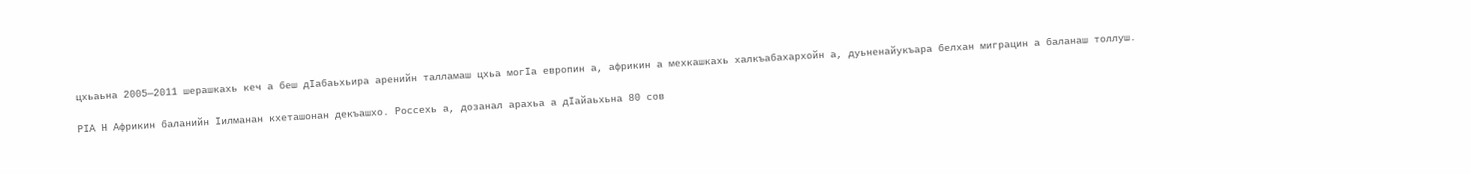цхьаьна 2005—2011 шерашкахь кеч а беш дӀабаьхьира аренийн талламаш цхьа могӀа европин а, африкин а мехкашкахь халкъабахархойн а, дуьненайукъара белхан миграцин а баланаш толлуш.

РӀА Н Африкин баланийн Ӏилманан кхеташонан декъашхо. Россехь а, дозанал арахьа а дӀайаьхьна 80 сов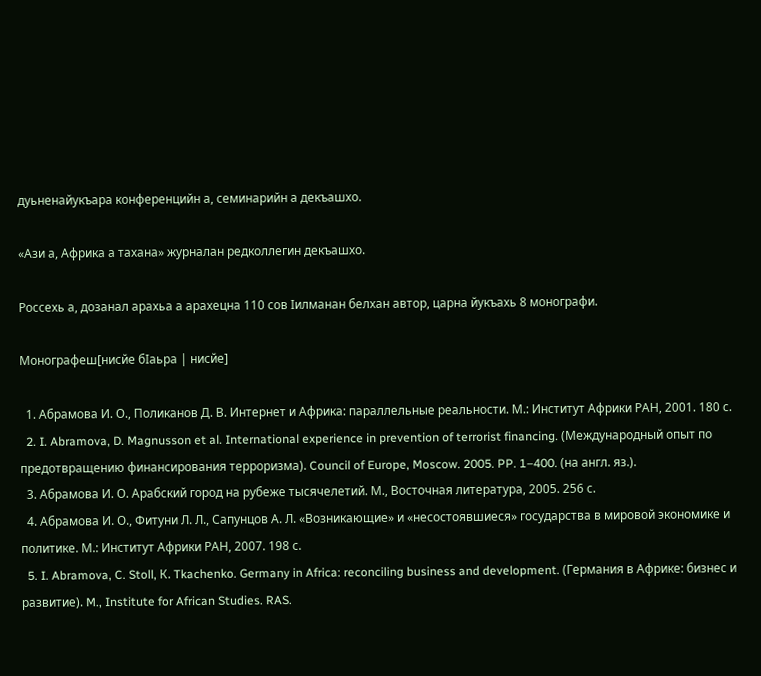дуьненайукъара конференцийн а, семинарийн а декъашхо.

«Ази а, Африка а тахана» журналан редколлегин декъашхо.

Россехь а, дозанал арахьа а арахецна 110 сов Ӏилманан белхан автор, царна йукъахь 8 монографи.

Монографеш[нисйе бӀаьра | нисйе]

  1. Абрамова И. О., Поликанов Д. В. Интернет и Африка: параллельные реальности. М.: Институт Африки РАН, 2001. 180 с.
  2. I. Abramova, D. Magnusson et al. International experience in prevention of terrorist financing. (Международный опыт по предотвращению финансирования терроризма). Council of Europe, Moscow. 2005. PP. 1–400. (на англ. яз.).
  3. Абрамова И. О. Арабский город на рубеже тысячелетий. М., Восточная литература, 2005. 256 с.
  4. Абрамова И. О., Фитуни Л. Л., Сапунцов А. Л. «Возникающие» и «несостоявшиеся» государства в мировой экономике и политике. М.: Институт Африки РАН, 2007. 198 с.
  5. I. Abramova, C. Stoll, К. Tkachenko. Germany in Africa: reconciling business and development. (Германия в Африке: бизнес и развитие). M., Institute for African Studies. RAS.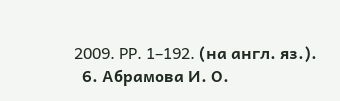2009. PP. 1–192. (на англ. яз.).
  6. Абрамова И. О.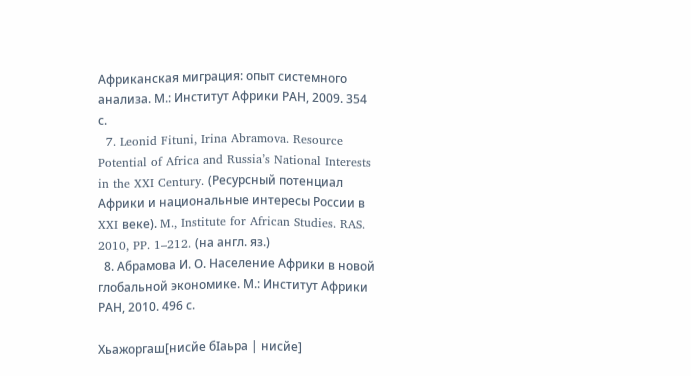Африканская миграция: опыт системного анализа. М.: Институт Африки РАН, 2009. 354 с.
  7. Leonid Fituni, Irina Abramova. Resource Potential of Africa and Russia’s National Interests in the XXI Century. (Ресурсный потенциал Африки и национальные интересы России в XXI веке). M., Institute for African Studies. RAS. 2010, PP. 1–212. (на англ. яз.)
  8. Абрамова И. О. Население Африки в новой глобальной экономике. М.: Институт Африки РАН, 2010. 496 с.

Хьажоргаш[нисйе бӀаьра | нисйе]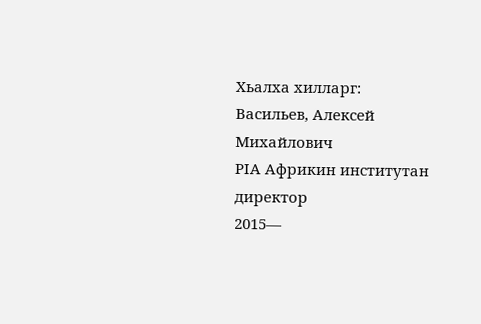Хьалха хилларг:
Васильев, Алексей Михайлович
РӀА Африкин институтан директор
2015—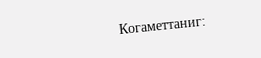Когаметтаниг: